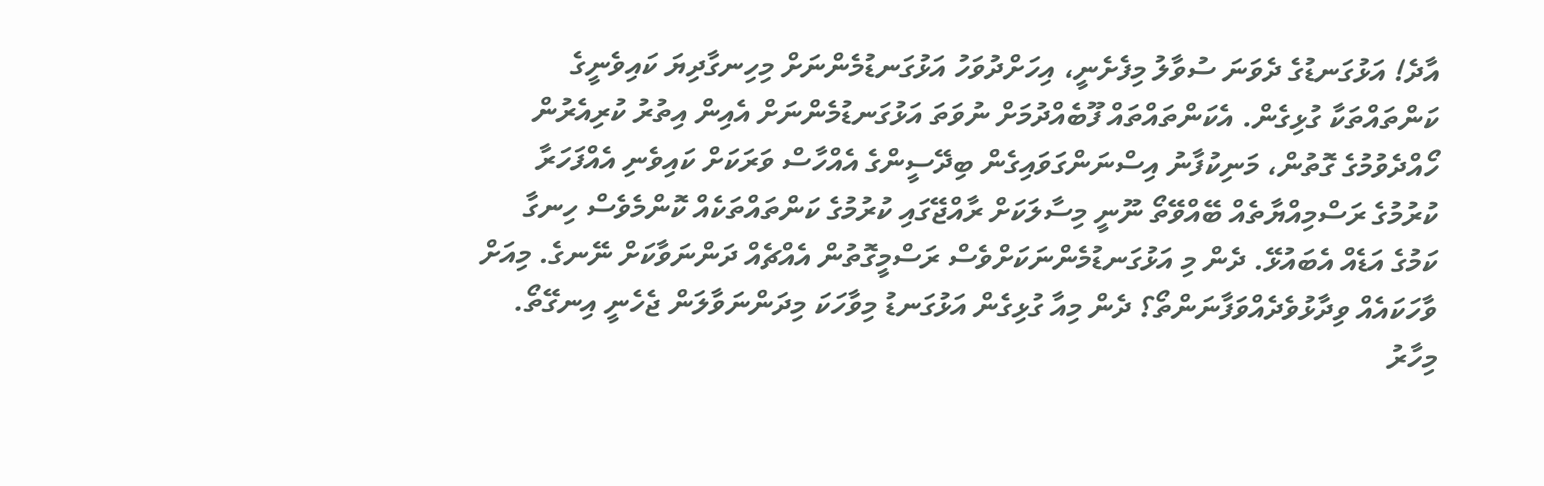އާދެ! އަޅުގަނޑުގެ ދެވަނަ ސުވާލު މިފެށެނީ، އިހަށްދުވަހު އަޅުގަނޑުމެންނަށް މިހިނގާދިޔަ ކައިވެނީގެ ކަންތައްތަކާ ގުޅިގެން. އެކަންތައްތައް ފޫބެއްދުމަށް ނުވަތަ އަޅުގަނޑުމެންނަށް އެއިން އިތުރު ކުރިއެރުން ހޯއްދެވުމުގެ ގޮތުން، މަނިކުފާނު އިސްނަންގަވައިގެން ބިދޭސީންގެ އެއްހާސް ވަރަކަށް ކައިވެނި އެއްފަހަރާ ކުރުމުގެ ރަސްމިއްޔާތެއް ބޭއްވޭތޯ ނޫނީ މިސާލަކަށް ރާއްޖޭގައި ކުރުމުގެ ކަންތައްތަކެއް ކޮންމެވެސް ހިނގާ ކަމުގެ އަޑެއް އެބައުޅޭ. ދެން މި އަޅުގަނޑުމެންނަކަށްވެސް ރަސްމީގޮތުން އެއްޗެއް ދަންނަވާކަށް ނޭނގެ. މިއަށް ވާހަކައެއް ވިދާޅުވެދެއްވަފާނަންތޯ؟ ދެން މިއާ ގުޅިގެން އަޅުގަނޑު މިވާހަކަ މިދަންނަވާލަން ޖެހެނީ އިނގޭތޯ. މިހާރު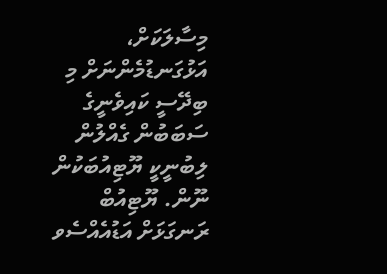މިސާލަކަށް، އަޅުގަނޑުމެންނަށް މި ބިދޭސީ ކައިވެނީގެ ސަބަބުން ގެއްލުން ލިބުނީކީ ޔޫޓިއުބަކުން ނޫން. ޔޫޓިއުބް ރަނގަޅަށް އަޑުއެއްސެވ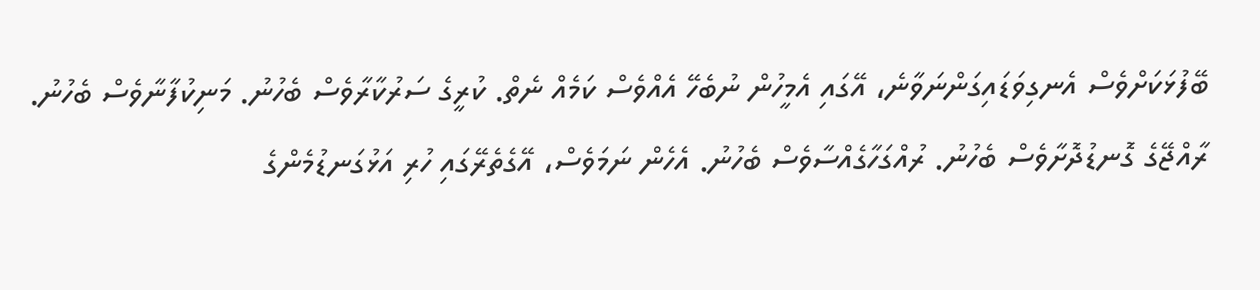ބޭފުޅަކަށްވެސް އެނގިވަޑައިގަންނަވާނެ، އޭގައި އެމީހުން ނުބެހޭ އެއްވެސް ކަމެއް ނެތް. ކުރީގެ ސަރުކާރާވެސް ބެހުނު. މަނިކުފާނާވެސް ބެހުނު. ރާއްޖޭގެ ގޮނޑުދޮށާވެސް ބެހުނު. ރުއްގަހާގެއްސާވެސް ބެހުނު. އެހެން ނަމަވެސް، އޭގެތެރޭގައި ހުރި އަޅުގަނޑުމެންގެ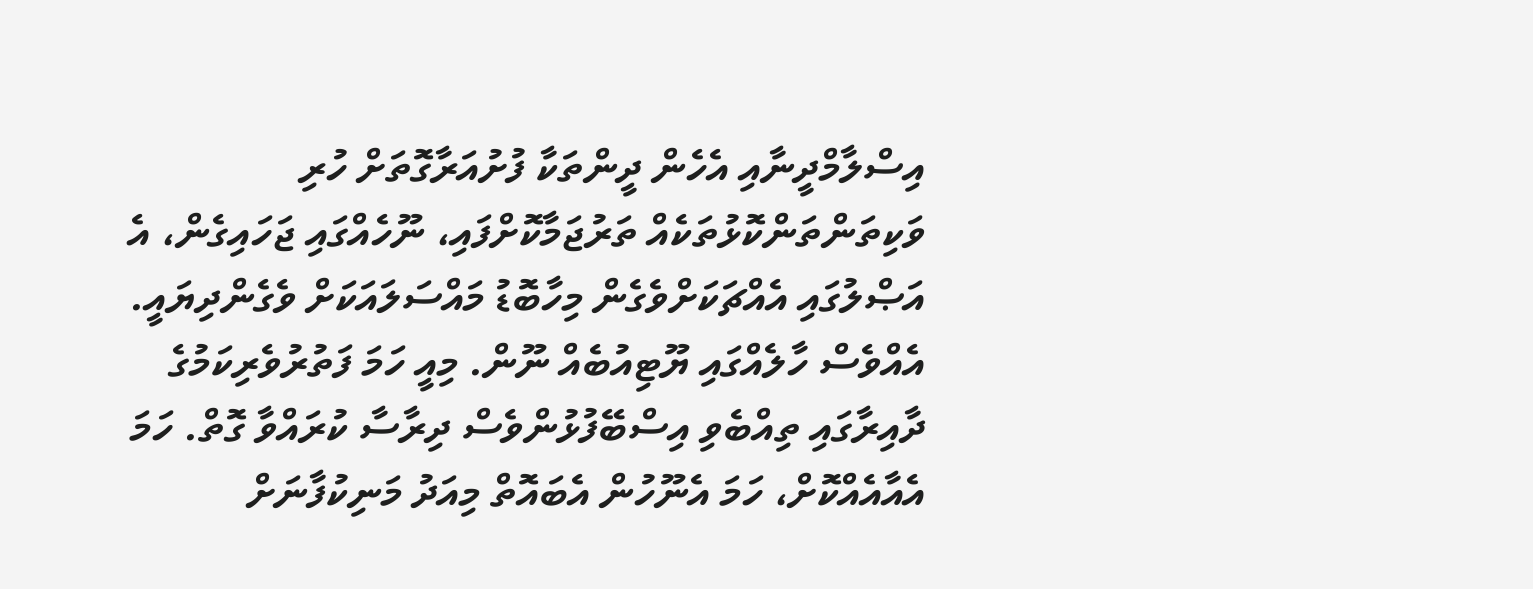އިސްލާމްދީނާއި އެހެން ދީންތަކާ ފުށުއަރާގޮތަށް ހުރި ވަކިތަންތަންކޮޅުތަކެއް ތަރުޖަމާކޮށްފައި، ނޫހެއްގައި ޖަހައިގެން، އެ އަޞްލުގައި އެއްޗަކަށްވެގެން މިހާބޮޑު މައްސަލައަކަށް ވެގެންދިޔައީ. އެއްވެސް ހާލެއްގައި ޔޫޓިއުބެއް ނޫން. މިއީ ހަމަ ފަތުރުވެރިކަމުގެ ދާއިރާގައި ތިއްބެވި އިސްބޭފުޅުންވެސް ދިރާސާ ކުރައްވާ ގޮތް. ހަމަ އެއާއެއްކޮށް، ހަމަ އެނޫހުން އެބައޮތް މިއަދު މަނިކުފާނަށް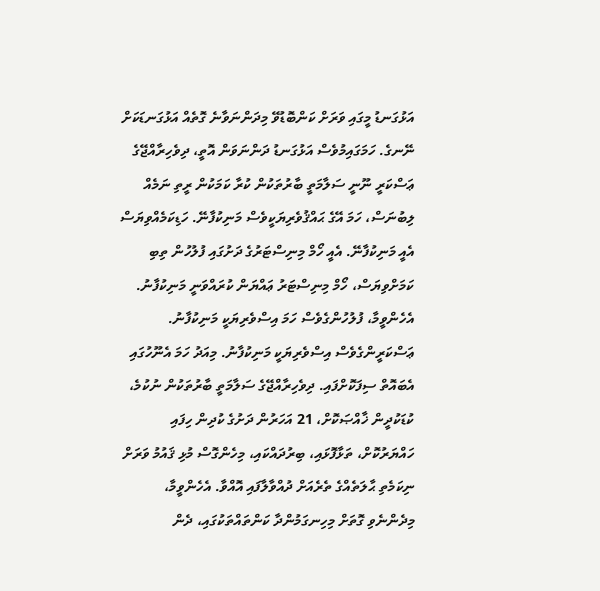އަޅުގަނޑު މީގައި ވަރަށް ކަންބޮޑުވޭ މިދަންނަވާނެ ގޮތެއް އަޅުގަނޑަކަށް ނޭނގެ. ހަމަގައިމުވެސް އަޅުގަނޑު ދަންނަވަން އޮތީ، ދިވެހިރާއްޖޭގެ ޢަސްކަރީ ނޫނީ ސަލާމަތީ ބާރުތަކުން ކުރާ ކަމަކުން ރީތި ނަމެއް ލިބުނަސް، ހަމަ އޭގެ ޙައްޤުވެރިޔަކީވެސް މަނިކުފާނޭ. ހަޑިކަމެއްވިޔަސް އެއީ މަނިކުފާނޭ. އެއީ ހޯމް މިނިސްޓަރުގެ ދަށުގައި ފުލުހުން ތިބި ކަމަށްވިޔަސް، ހޯމް މިނިސްޓަރު ޢައްޔަން ކުރައްވަނީ މަނިކުފާނު. އެހެންވީމާ، ފުލުހުންގެވެސް ހަމަ އިސްވެރިޔަކީ މަނިކުފާނު. ޢަސްކަރީންގެވެސް އިސްވެރިޔަކީ މަނިކުފާނު. މިއަދު ހަމަ އެނޫހުގައި އެބައޮތް ސިފަކޮށްފައި. ދިވެހިރާއްޖޭގެ ސަލާމަތީ ބާރުތަކުން ނުކުމެ، ކުޑަކުދީން ޚާއްޞަކޮށް، 21 އަހަރުން ދަށުގެ ކުދިން ހިފައި ހައްޔަރުކޮށް، ތަޅާފޮޅައި، ބިރުދައްކައި، މިހެންގޮސް މުޅި ޤައުމު ވަރަށް ނިކަމެތި ޙާލަތެއްގެ ތެރެއަށް ދުއްވާލާފައި އޮއްވާ. އެހެންވީމާ، މިދެންނެވި ގޮތަށް މިހިނގަމުންދާ ކަންތައްތަކުގައި، ދެން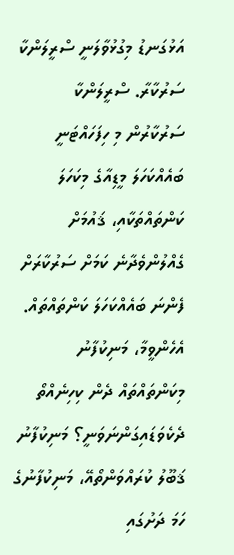އަޅުގަނޑު މިގުޅުވާލަނީ ސްރީލަންކާ ސަރުކާރާ. ސްރީލަންކާ ސަރުކާރުން މި ހިފަހައްޓަނީ ބައެއްކަހަލަ މީޑިއާގެ މިކަހަލަ ކަންތައްތަކާއި، ޤައުމަށް ގެއްލުންވެދާނެ ކަމަށް ސަރުކާރަށް ފެންނަ ބައެއްކަހަލަ ކަންތައްތައް. އެހެންވީމާ، މަނިކުފާނު މިކަންތައްތައް ދެން ކިހިނެއްތޯ ދެކެވަޑައިގަންނަވަނީ؟ މަނިކުފާނު ޤަބޫލު ކުރައްވަންތޯއޭ، މަނިކުފާނުގެ ހަމަ ދަށުގައި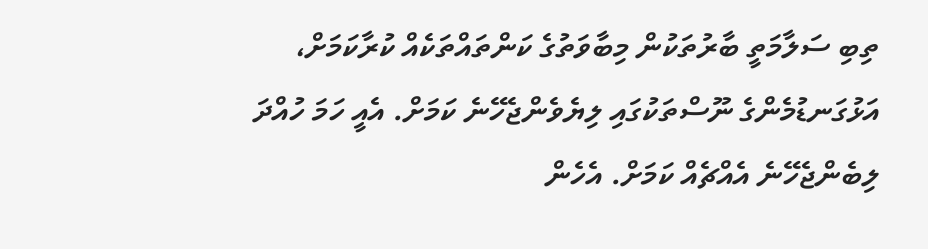ތިބި ސަލާމަތީ ބާރުތަކުން މިބާވަތުގެ ކަންތައްތަކެއް ކުރާކަމަށް، އަޅުގަނޑުމެންގެ ނޫސްތަކުގައި ލިޔެވެންޖެހޭނެ ކަމަށް. އެއީ ހަމަ ހުއްދަ ލިބެންޖެހޭނެ އެއްޗެއް ކަމަށް. އެހެން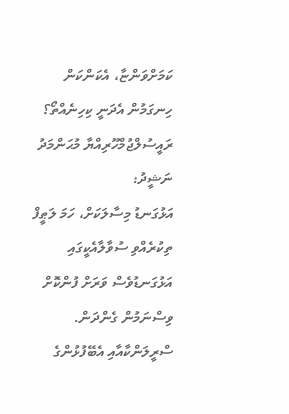ކަމަށްވަންޏާ، އެކަންކަން ހިނގަމުން އެދަނީ ކިހިނެއްތޯ؟
ރައީސުލްޖުމްހޫރިއްޔާ މުޙަންމަދު ނަޝީދު:
އަޅުގަނޑު މިސާލަކަށް، ހަމަ ލަޠީފް ތިކުރެއްވި ސުވާލާއެކީގައި އަޅުގަނޑުވެސް ވަރަށް ފުންކޮށް ވިސްނަމުން ގެންދަން. ސްރީލަންކާއާއި އެބޭފުޅުންގެ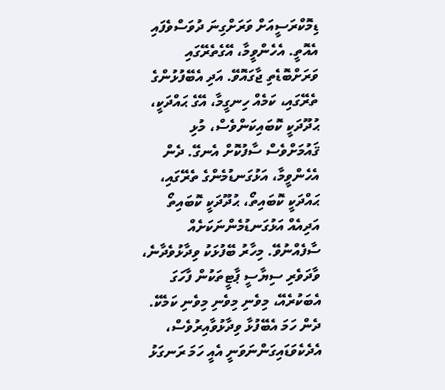ޑިމޮކްރަސީއަށް ވަރަށްގިނަ ދުވަސްވެފައި އެއޮތީ. އެހެންވީމާ، އޭގެތެރޭގައި ވަރަށްބޮޑެތި ޖާގައޮވޭ. އަދި އެބޭފުޅުންގެ ތެރޭގައި، ކަމެއް ހިނގީމާ، އޭގެ ޙައްދަކީ، ޙުދޫދަކީ ކޮބައިކަންވެސް، މުޅި ޤައުމަށްވެސް ސާފުކޮށް އެނގޭ. ދެން އެހެންވީމާ، އަޅުގަނޑުމެންގެ ތެރޭގައި، ޙައްދަކީ ކޮބައިތޯ، ޙުދޫދަކީ ކޮބައިތޯ އަދިއެއް އަޅުގަނޑުމެންނަކަށެއް ސާފެއްނުވޭ. މިހާރު ބޭފުޅަކު ވިދާޅުވެދާނެ، ވާދަވެރި ސިޔާސީ ޕާޓީތަކުން ފާހަގަ އެބަކުރެއޭ، މިވެނި މިވެނި މިވެނި ކަމެކޭ. ދެން ހަމަ އެބޭފުޅާ ވިދާޅުވާއިރުވެސް، އެދެކެވަޑައިގަންނަވަނީ އެއީ ހަމަ ރަނގަޅު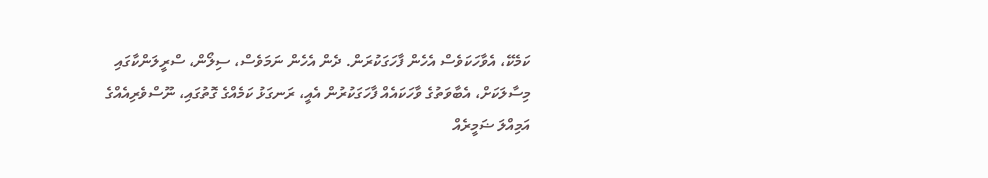ކަމެކޭ، އެވާހަކަވެސް އެހެން ފާހަގަކުރަން. ދެން އެހެން ނަމަވެސް، ސިލޯން، ސްރީލަންކާގައި މިސާލަކަށް، އެބާވަތުގެ ވާހަކައެއް ފާހަގަކުރުން އެއީ، ރަނގަޅު ކަމެއްގެ ގޮތުގައި، ނޫސްވެރިއެއްގެ އަމިއްލަ ޟަމީރެއް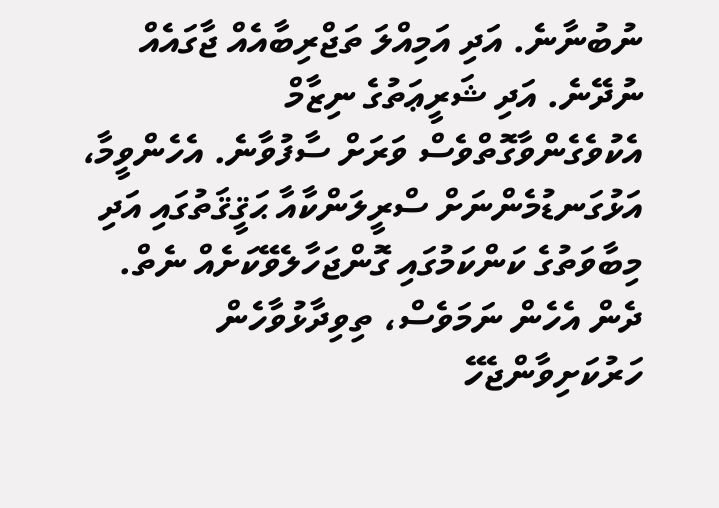ނުބުނާނެ. އަދި އަމިއްލަ ތަޖްރިބާއެއް ޖާގައެއް ނުދޭނެ. އަދި ޝަރީޢަތުގެ ނިޒާމް އެކުވެގެންވާގޮތްވެސް ވަރަށް ސާފުވާނެ. އެހެންވީމާ، އަޅުގަނޑުމެންނަށް ސްރީލަންކާއާ ޙަޤީޤަތުގައި އަދި މިބާވަތުގެ ކަންކަމުގައި ގޮންޖަހާލެވޭކަށެއް ނެތް. ދެން އެހެން ނަމަވެސް، ތިވިދާޅުވާހެން ހަރުކަށިވާންޖެހޭ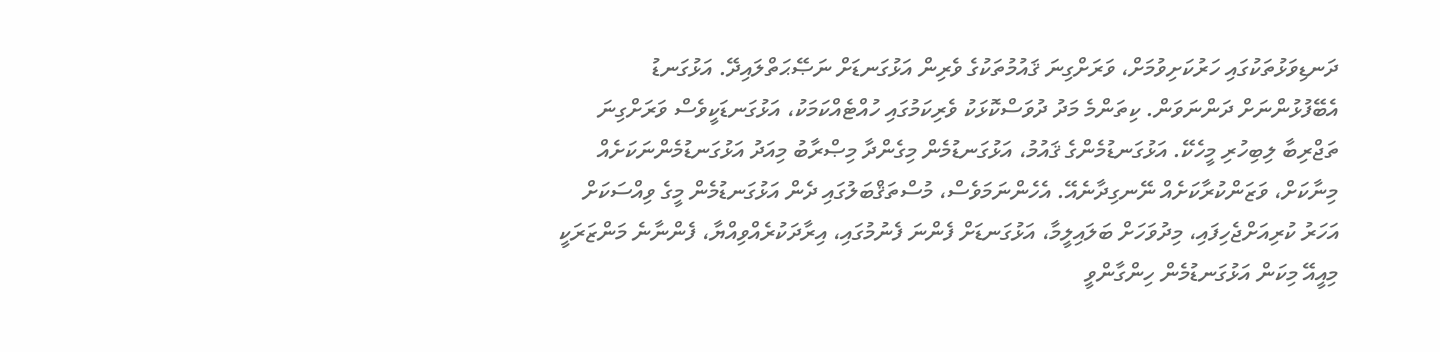ދަނޑިވަޅުތަކުގައި ހަރުކަށިވުމަށް، ވަރަށްގިނަ ޤައުމުތަކުގެ ވެރިން އަޅުގަނޑަށް ނަޞޭޙަތްލައިދޭ. އަޅުގަނޑު އެބޭފުޅުންނަށް ދަންނަވަން. ކިތަންމެ މަދު ދުވަސްކޮޅަކު ވެރިކަމުގައި ހުއްޓެއްކަމަކު، އަޅުގަނޑަކީވެސް ވަރަށްގިނަ ތަޖްރިބާ ލިބިހުރި މީހެކޭ. އަޅުގަނޑުމެންގެ ޤައުމު، އަޅުގަނޑުމެން މިގެންދާ މިޞްރާބު މިއަދު އަޅުގަނޑުމެންނަކަށެއް މިނާކަށް، ވަޒަންކުރާކަށެއް ނޭނގިދާނެއޭ. އެހެންނަމަވެސް، މުސްތަޤްބަލުގައި ދެން އަޅުގަނޑުމެން މީގެ ވިއްސަކަށް އަހަރު ކުރިއަށްޖެހިފައި، މިދުވަހަށް ބަލައިލީމާ، އަޅުގަނޑަށް ފެންނަ ފެނުމުގައި، އިރާދަކުރެއްވިއްޔާ، ފެންނާނެ މަންޒަރަކީ މިއީއޭ މިކަން އަޅުގަނޑުމެން ހިންގާންވީ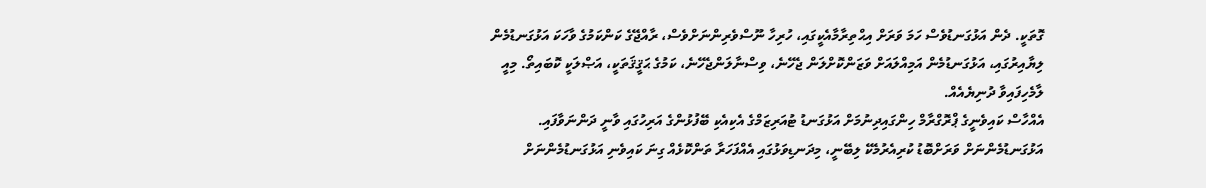ގޮތަކީ. ދެން އަޅުގަނޑުވެސް ހަމަ ވަރަށް އިޙްތިރާމާއެކީގައި، ހުރިހާ ނޫސްވެރިންނަށްވެސް، ރާއްޖޭގެ ކަންކަމުގެ ވާހަކަ އަޅުގަނޑުމެން ލިޔާއިރުގައި، އަޅުގަނޑުމެން އަމިއްލައަށް ވަޒަންކޮށްލަން ޖެހޭނެ، ވިސްނާލަންޖެހޭނެ، ކަމުގެ ޙަޤީޤަތަކީ، އަޞްލަކީ ކޮބައިތޯ. މިއީ ލާމެހިފައިވާ ދުނިޔެއެއް.
އެއްހާސް ކައިވެނީގެ ޕްރޮގްރާމް ހިންގައިދިނުމަށް އަޅުގަނޑު ޓުއަރިޒަމްގެ އެކިއެކި ބޭފުޅުންގެ އަރިހުގައި ވާނީ ދަންނަވާފައި. އަޅުގަނޑުމެންނަށް ވަރަށްބޮޑު ކުރިއެރުމެކޭ ލިބޭނީ، މިދަނޑިވަޅުގައި އެއްފަހަރާ ތަންކޮޅެއް ގިނަ ކައިވެނި އަޅުގަނޑުމެންނަށް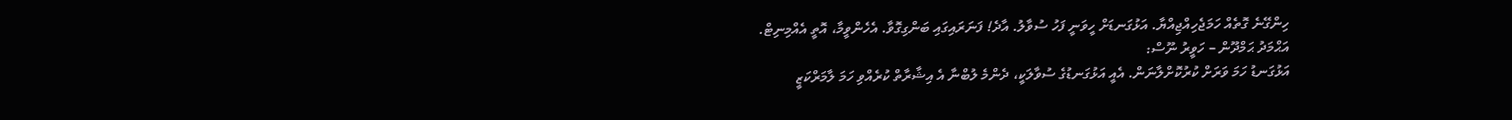ހިންގޭނެ ގޮތެއް ހަމަޖެހިއްޖިއްޔާ. އަޅުގަނޑަށް ހީވަނީ ފަހު ސުވާލު. އާދެ! ފަނަރައިގައި ބަންގިގޮވާ. އެހެންވީމާ، އޮތީ އެއްމިނިޓް.
އަޙްމަދު ޙަމްދޫން – ހަވީރު ނޫސް:
އަޅުގަނޑު ހަމަ ވަރަށް ކުރުކޮށްލާނަން. އެއީ އަޅުގަނޑުގެ ސުވާލަކީ، ދެންމެ ލުބްނާ އެ އިޝާރާތް ކުރެއްވި ހަމަ ލާމަރްކަޒީ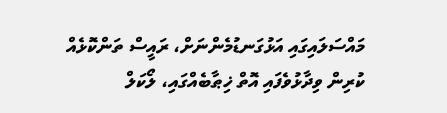މައްސަލައިގައި އަޅުގަނޑުމެންނަށް، ރައީސް ތަންކޮޅެއް ކުރިން ވިދާޅުވެފައި އޮތް ޚިޠާބެއްގައި، ލޯކަލް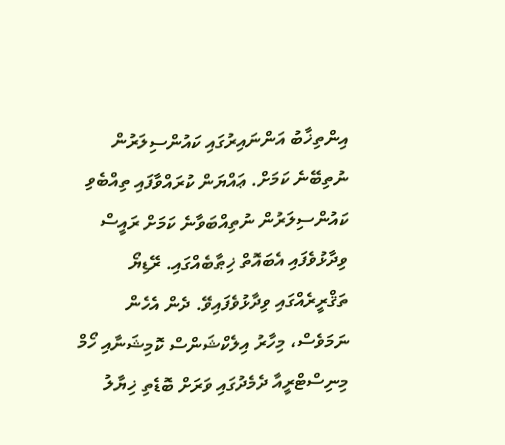އިންތިޚާބު އަންނައިރުގައި ކައުންސިލަރުން ނުތިބޭނެ ކަމަށް. ޢައްޔަން ކުރައްވާފައި ތިއްބެވި ކައުންސިލަރުން ނުތިއްބަވާނެ ކަމަށް ރައީސް ވިދާޅުވެފައި އެބައޮތް ޚިޠާބެއްގައި. ރޭޑިޔޯ ތަޤްރީރެއްގައި ވިދާޅުވެފައިވޭ. ދެން އެހެން ނަމަވެސް، މިހާރު އިލެކްޝަންސް ކޮމިޝަނާއި ހޯމް މިނިސްޓްރީއާ ދެމެދުގައި ވަރަށް ބޮޑެތި ޚިޔާލު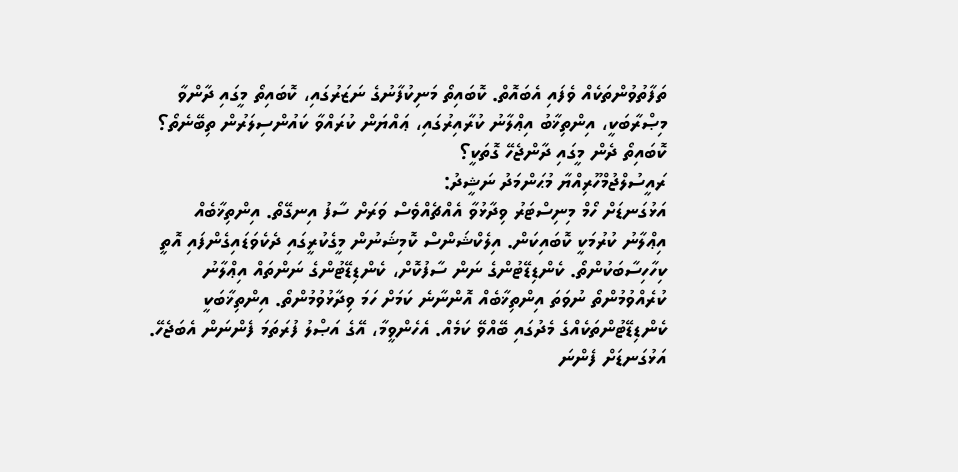ތަފާތުވުންތަކެއް ވެފައި އެބައޮތް. ކޮބައިތޯ މަނިކުފާނުގެ ނަޒަރުގައި، ކޮބައިތޯ މީގައި ދާންވާ މިޞްރާބަކީ، އިންތިޚާބު އިޢްލާނު ކުރާއިރުގައި، ޢައްޔަން ކުރައްވާ ކައުންސިލަރުން ތިބޭނެތޯ؟ ކޮބައިތޯ ދެން މީގައި ދާންޖެހޭ ގޮތަކީ؟
ރައީސުލްޖުމްހޫރިއްޔާ މުޙަންމަދު ނަޝީދު:
އަޅުގަނޑަށް ހޯމް މިނިސްޓަރު ވިދާޅުވާ އެއްޗެއްވެސް ވަރަށް ސާފު އިނގޭތޯ. އިންތިޚާބެއް އިޢްލާނު ކުރުމަކީ ކޮބައިކަން. އިލެކްޝަންސް ކޮމިޝަނުން މީގެކުރީގައި ދެކެވަޑައިގެންފައި އޮތީ ކިހާހިސާބަކުންތޯ. ކެންޑިޑޭޓުންގެ ނަން ސާފުކޮށް، ކެންޑިޑޭޓުންގެ ނަންތައް އިޢްލާނު ކުރެއްވުމުންތޯ ނުވަތަ އިންތިޚާބެއް އޮންނާނެ ކަމަށް ހަމަ ވިދާޅުވުމުންތޯ. އިންތިޚާބަކީ ކެންޑިޑޭޓުންތަކެއްގެ މެދުގައި ބޭއްވޭ ކަމެއް. އެހެންވީމާ، އޭގެ އަޞްލު ފުރަތަމަ ފެންނަން އެބަޖެހޭ. އަޅުގަނޑަށް ފެންނަ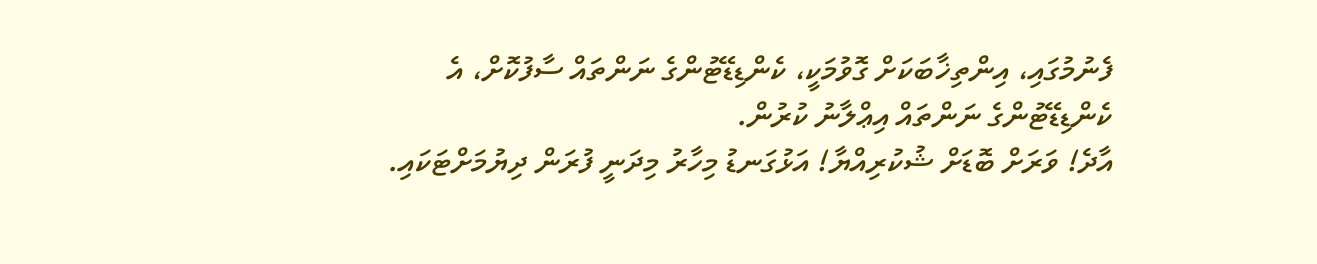ފެނުމުގައި، އިންތިޚާބަކަށް ގޮވުމަކީ، ކެންޑިޑޭޓުންގެ ނަންތައް ސާފުކޮށް، އެ ކެންޑިޑޭޓުންގެ ނަންތައް އިޢްލާނު ކުރުން.
އާދެ! ވަރަށް ބޮޑަށް ޝުކުރިއްޔާ! އަޅުގަނޑު މިހާރު މިދަނީ ފުރަން ދިޔުމަށްޓަކައި.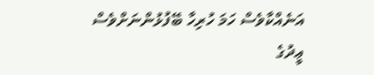އަނެއްކާވެސް ހަމަ ހުރިހާ ބޭފުޅުންނަށްވެސް ޢީދުގެ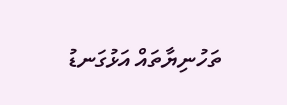ތަހުނިޔާތައް އަޅުގަނޑު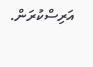އަރިސްކުރަން.